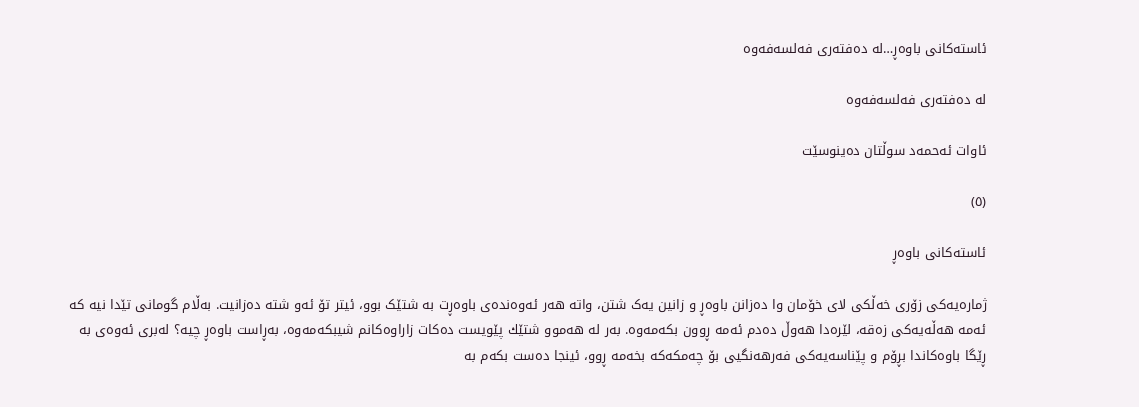ئاستەکانی باوەڕ…لە دەفتەری فەلسەفەوە

لە دەفتەری فەلسەفەوە

ئاوات ئەحمەد سوڵتان دەینوسێت

(٥)

ئاستەکانی باوەڕ

ژمارەیەکی زۆری خەڵکی لای خۆمان وا دەزانن باوەڕ و زانین یەک شتن، واتە هەر ئەوەندەی باوەڕت بە شتێک بوو، ئیتر تۆ ئەو شتە دەزانیت. بەڵام گومانی تێدا نیە کە ئەمە هەڵەیەکی زەقە، لێرەدا هەوڵ دەدم ئەمە ڕوون بکەمەوە. بەر لە هەموو شتێك پێویست دەکات زاراوەکانم شیبکەمەوە، بەڕاست باوەڕ چیە؟ لەبری ئەوەی بە ڕێگا باوەکاندا بڕۆم و پێناسەیەکی فەرهەنگیی بۆ چەمکەکە بخەمە ڕوو، ئینجا دەست بکەم بە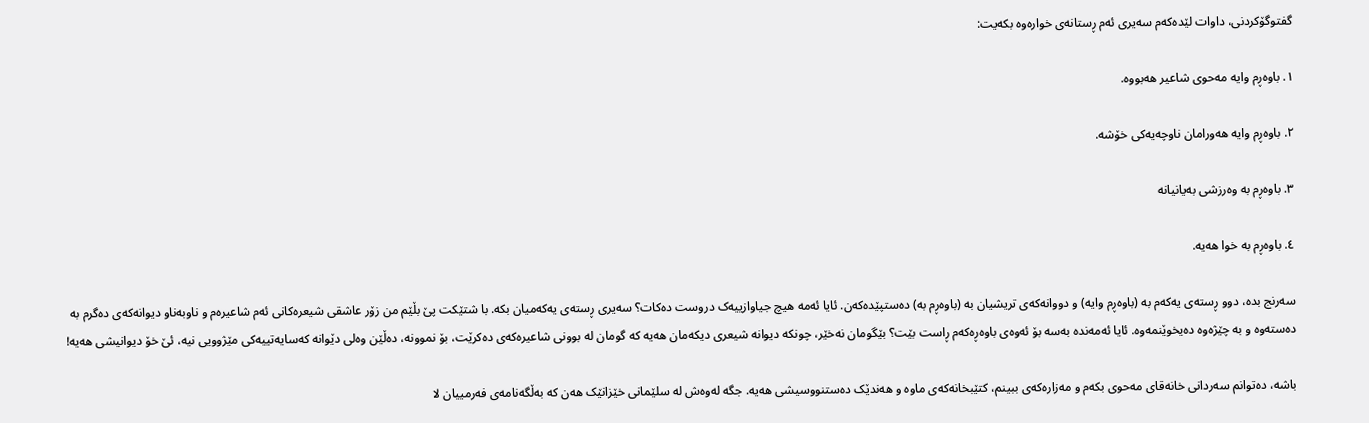گفتوگۆکردنی، داوات لێدەکەم سەیری ئەم ڕستانەی خوارەوە بکەیت:

١. باوەڕم وایە مەحوی شاعیر هەبووە.

٢. باوەڕم وایە هەورامان ناوچەیەکی خۆشە.

٣. باوەڕم بە وەرزشی بەیانیانە

٤. باوەڕم بە خوا هەیە.

سەرنج بدە، دوو ڕستەی یەکەم بە (باوەڕم وایە) و دووانەکەی تریشیان بە (باوەڕم بە) دەستپێدەکەن. ئایا ئەمە هیچ جیاوازییەک دروست دەکات؟ سەیری ڕستەی یەکەمیان بکە. با شتێکت پێ بڵێم من زۆر عاشقی شیعرەکانی ئەم شاعیرەم و ناوبەناو دیوانەکەی دەگرم بە دەستەوە و بە چێژەوە دەیخوێنمەوە. ئایا ئەمەندە بەسە بۆ ئەوەی باوەڕەکەم ڕاست بێت؟ بێگومان نەخێر، چونکە دیوانە شیعری دیکەمان هەیە کە گومان لە بوونی شاعیرەکەی دەکرێت، بۆ نموونە، دەڵێن وەلی دێوانە کەسایەتییەکی مێژوویی نیە، ئێ خۆ دیوانیشی هەیە!

باشە، دەتوانم سەردانی خانەقای مەحوی بکەم و مەزارەکەی ببینم، کتێبخانەکەی ماوە و هەندێک دەستنووسیشی هەیە. جگە لەوەش لە سلێمانی خێزانێک هەن کە بەڵگەنامەی فەرمییان لا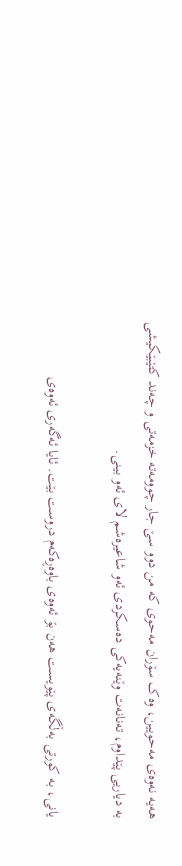هەیە نەوەی مەحویین، وەک سۆران مەحوی کە من دوو سێ جار چوومەتە خزمەتی و چەند کتێبێکیشی بە دیاریی پێداوم، تەنانەت وێنەیەکی دەسکردی ئەو شاعیرەشم لای ئەو بینی.

یانی، بە کورتی بەڵگەی پێویست هەن بۆ ئەوەی باوەڕەکەم دروست بێت. ئایا ئەگەری ئەوەی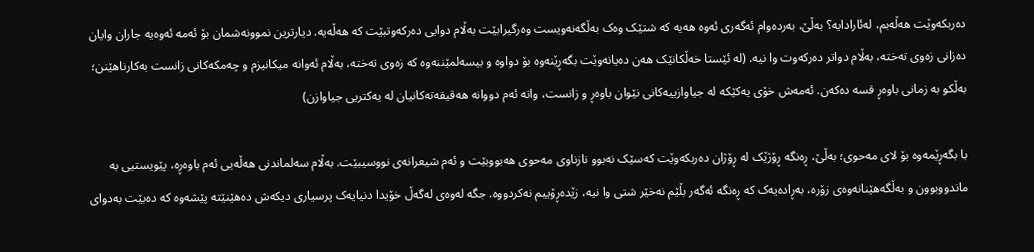دەربکەوێت هەڵەبم، لەئارادایە؟ بەڵێ، بەردەوام ئەگەری ئەوە هەیە کە شتێک وەک بەڵگەنەویست وەرگیرابێت بەڵام دوایی دەرکەوتبێت کە هەڵەیە. دیارترین نموونەشمان بۆ ئەمە ئەوەیە جاران وایان دەزانی زەوی تەختە، بەڵام دواتر دەرکەوت وا نیە. (لە ئێستا خەڵکانێک هەن دەیانەوێت بگەڕێنەوە بۆ دواوە و بیسەلمێننەوە کە زەوی تەختە، بەڵام ئەوانە میکانیزم و چەمکەکانی زانست بەکارناهێنن؛ بەڵکو بە زمانی باوەڕ قسە دەکەن. ئەمەش خۆی یەکێکە لە جیاوازییەکانی نێوان باوەڕ و زانست، واتە ئەم دووانە هەقیقەتەکانیان لە یەکتریی جیاوازن)

با بگەڕێمەوە بۆ لای مەحوی؛ بەڵێ، ڕەنگە ڕۆژێک لە ڕۆژان دەربکەوێت کەسێک نەبوو نازناوی مەحوی هەبووبێت و ئەم شیعرانەی نووسیبێت. بەڵام سەلماندنی هەڵەیی ئەم باوەڕە، پێویستیی بە ماندووبوون و بەڵگەهێنانەوەی زۆرە، بەڕادەیەک کە ڕەنگە ئەگەر بڵێم نەخێر شتی وا نیە، زێدەڕۆییم نەکردووە. جگە لەوەی لەگەڵ خۆیدا دنیایەک پرسیاری دیکەش دەهێنێتە پێشەوە کە دەبێت بەدوای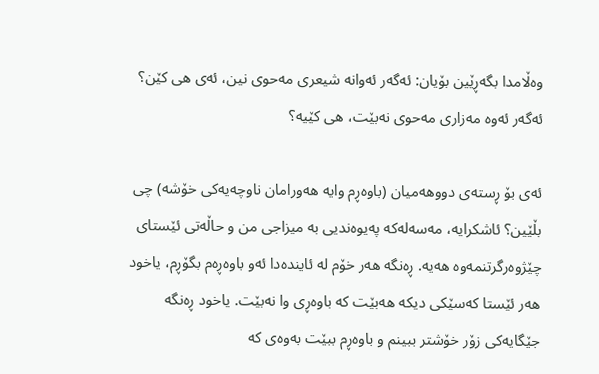وەڵامدا بگەڕێین بۆیان: ئەگەر ئەوانە شیعری مەحوی نین، ئەی هی کێن؟ ئەگەر ئەوە مەزاری مەحوی نەبێت، هی کێیە؟

ئەی بۆ ڕستەی دووهەمیان (باوەڕم وایە هەورامان ناوچەیەکی خۆشە) چی بڵێین؟ ئاشکرایە، مەسەلەکە پەیوەندیی بە میزاجی من و حاڵەتی ئێستای چێژوەرگرتنمەوە هەیە. ڕەنگە هەر خۆم لە ئایندەدا ئەو باوەڕەم بگۆڕم، یاخود هەر ئێستا کەسێکی دیکە هەبێت کە باوەڕی وا نەبێت. یاخود ڕەنگە جێگایەکی زۆر خۆشتر ببینم و باوەڕم ببێت بەوەی کە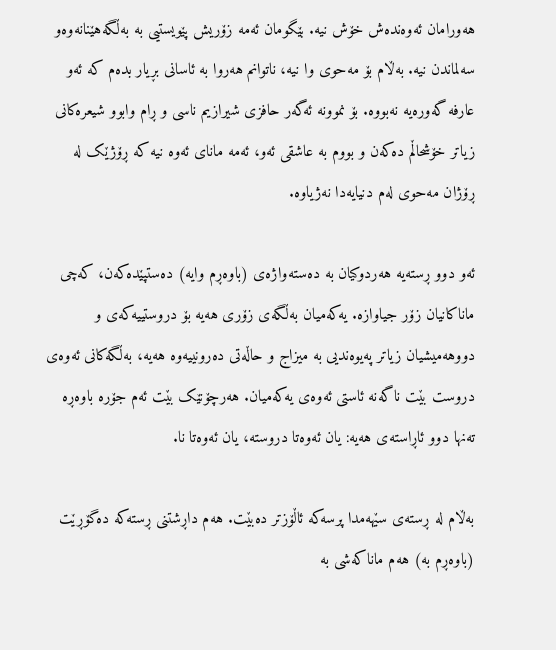هەورامان ئەوەندەش خۆش نیە. بێگومان ئەمە زۆریش پێویستیی بە بەڵگەهێنانەوەو سەلماندن نیە. بەڵام بۆ مەحوی وا نیە، ناتوانم هەروا بە ئاسانی بڕیار بدەم کە ئەو عارفە گەورەیە نەبووە. بۆ نموونە ئەگەر حافزی شیرازیم ناسی و ڕام وابوو شیعرەکانی زیاتر خۆشحاڵم دەکەن و بووم بە عاشقی ئەو، ئەمە مانای ئەوە نیە کە ڕۆژێک لە ڕۆژان مەحوی لەم دنیایەدا نەژیاوە.

ئەو دوو ڕستەیە هەردوکیان بە دەستەواژەی (باوەڕم وایە) دەستپێدەکەن، کەچی ماناکانیان زۆر جیاوازە. یەکەمیان بەڵگەی زۆری هەیە بۆ دروستییەکەی و دووهەمیشیان زیاتر پەیوەندیی بە میزاج و حاڵەتی دەرونییەوە هەیە، بەڵگەکانی ئەوەی دروست بێت ناگەنە ئاستی ئەوەی یەکەمیان. هەرچۆنێک بێت ئەم جۆرە باوەڕە تەنها دوو ئاڕاستەی هەیە: یان ئەوەتا دروستە، یان ئەوەتا نا.

بەڵام لە ڕستەی سێهەمدا پرسەکە ئاڵۆزتر دەبێت. هەم داڕشتنی ڕستەکە دەگۆڕێت (باوەڕم بە) هەم ماناکەشی بە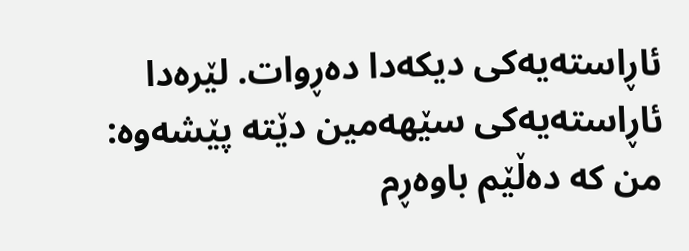ئاڕاستەیەکی دیکەدا دەڕوات. لێرەدا ئاڕاستەیەکی سێهەمین دێتە پێشەوە: من کە دەڵێم باوەڕم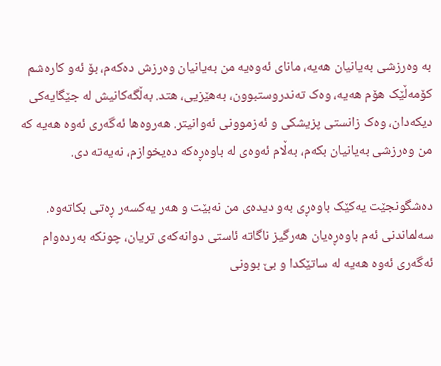بە وەرزشی بەیانیان هەیە، مانای ئەوەیە من بەیانیان وەرزش دەکەم، بۆ ئەو کارەشم کۆمەڵێک هۆم هەیە، وەک تەندروستبوون، بە‌‌هێزیی، هتد. بەڵگەکانیش لە جێگایەکی دیکەدان، وەک زانستی پزیشکی و ئەزموونی ئەوانیتر. هەروەها ئەگەری ئەوە هەیە کە من وەرزشی بەیانیان بکەم، بەڵام ئەوەی لە باوەڕەکە دەیخوازم، نەیەتە دی.

دەشگونجێت یەکێک باوەڕی بەو دیدەی من نەبێت و هەر یەکسەر ڕەتی بکاتەوە. سەلماندنی ئەم باوەڕەیان هەرگیز ناگاتە ئاستی دوانەکەی تریان، چونکە بەردەوام ئەگەری ئەوە هەیە لە ساتێکدا و بێ بوونی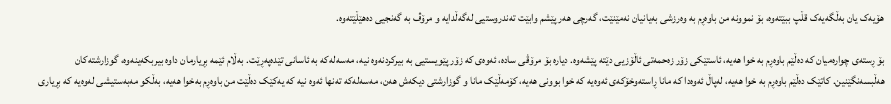هۆیەک یان بەڵگەیەک قڵپ ببێتەوە، بۆ نموونە من باوەڕم بە وەرزشی بەیانیان نەمێنێت، گەرچی هەر پێشم وابێت تەندروستیی لەگەڵدایە و مرۆڤ بە گەنجیی دەهێڵێتەوە.

بۆ ڕستەی چوارەمیان کە دەڵێم باوەڕم بە خوا هەیە، ئاستێکی زۆر زەحمەتی ئاڵۆزیی دێتە پێشەوە. دیارە بۆ مرۆڤی سادە، ئەوەی کە زۆر پێویستیی بە بیرکردنەوە نیە، مەسەلەکە بە ئاسانی تێدەپەڕێت. بەڵام ئێمە بڕیارمان داوە بیربکەینەوە، گوزارشتەکان هەڵبسەنگێنین. کاتێک دەڵێم باوەڕم بە خوا هەیە، لەپاڵ ئەوەدا کە مانا ڕاستەوخۆکەی ئەوەیە کە خوا بوونی هەیە، کۆمەڵێک مانا و گوزارشتی دیکەش هەن، مەسەلەکە تەنها ئەوە نیە کە یەکێک دەڵێت من باوەڕم بەخوا هەیە، بەڵکو مەبەستیشی لەوەیە کە بڕیاری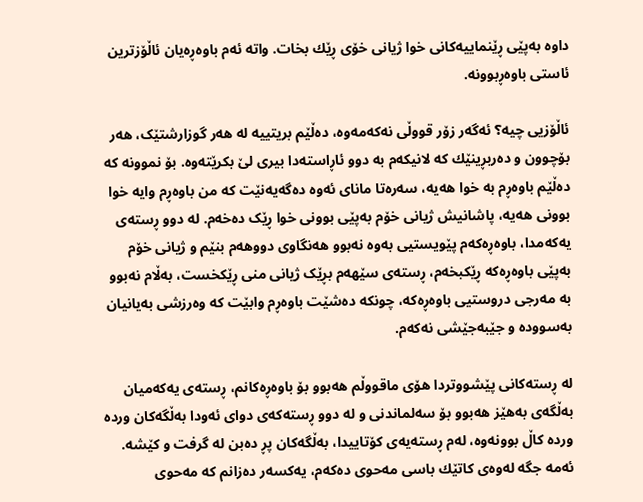داوە بەپێی ڕێنماییەکانی خوا ژیانی خۆی ڕێك بخات. واتە ئەم باوەڕەیان ئاڵۆزترین ئاستی باوەڕبوونە.

ئاڵۆزیی چیە؟ ئەگەر زۆر قووڵی نەکەمەوە، دەڵێم بریتییە لە هەر گوزارشتێک، هەر بۆچوون و دەربڕینێك کە لانیکەم بە دوو ئاڕاستەدا بیری لێ بکرێتەوە. بۆ نموونە کە دەڵێم باوەڕم بە خوا هەیە، سەرەتا مانای ئەوە دەگەیەنێت کە من باوەڕم وایە خوا بوونی هەیە، پاشانیش ژیانی خۆم بەپێی بوونی خوا ڕێک دەخەم. لە دوو ڕستەی یەکەمدا، باوەڕەکەم پێویستیی بەوە نەبوو هەنگاوی دووهەم بنێم و ژیانی خۆم بەپێی باوەڕەکە ڕێکبخەم، ڕستەی سێهەم بڕێک ژیانی منی ڕێکخست، بەڵام نەبوو بە مەرجی دروستیی باوەڕەکە، چونکە دەشێت باوەڕم وابێت کە وەرزشی بەیانیان بەسوودە و جێبەجێشی نەکەم.

لە ڕستەکانی پێشووتردا هۆی ماقووڵم هەبوو بۆ باوەڕەکانم، ڕستەی یەکەمیان بەڵگەی بەهێز هەبوو بۆ سەلماندنی و لە دوو ڕستەکەی دوای ئەودا بەڵگەکان وردە وردە کاڵ بوونەوە، لەم ڕستەیەی کۆتاییدا، بەڵگەکان پڕ دەبن لە گرفت و کێشە. ئەمە جگە لەوەی کاتێك باسی مەحوی دەکەم، یەکسەر دەزانم کە مەحوی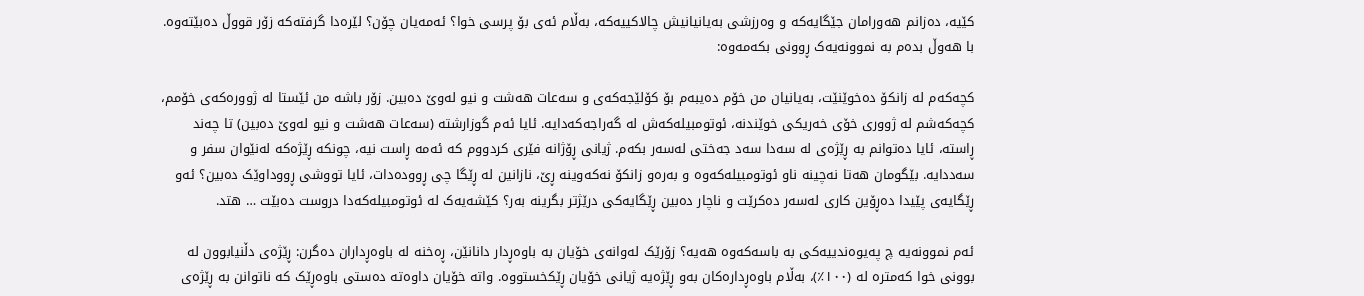کێیە، دەزانم هەورامان جێگایەکە و وەرزشی بەیانیانیش چالاکییەکە، بەڵام ئەی بۆ پرسی خوا؟ ئەمەیان چۆن؟ لێرەدا گرفتەکە زۆر قووڵ دەبێتەوە. با هەوڵ بدەم بە نموونەیەک ڕوونی بکەمەوە:

کچەکەم لە زانکۆ دەخوێنێت، بەیانیان من خۆم دەیبەم بۆ کۆلێجەکەی و سەعات هەشت و نیو لەوێ دەبین. زۆر باشە من ئێستا لە ژوورەکەی خۆمم، کچەکەشم لە ژووری خۆی خەریکی خوێندنە، ئوتومبیلەکەش لە گەراجەکەدایە. ئایا ئەم گوزارشتە (سەعات هەشت و نیو لەوێ دەبین) تا چەند ڕاستە، ئایا دەتوانم بە ڕێژەی لە سەدا سەد جەختی لەسەر بکەم. ژیانی ڕۆژانە فێری کردووم کە ئەمە ڕاست نیە، چونکە ڕێژەکە لەنێوان سفر و سەددایە. بێگومان هەتا نەچینە ناو ئوتومبیلەکەوە و بەرەو زانکۆ نەکەوینە ڕێ، نازانین لە ڕێگا چی ڕوودەدات، ئایا تووشی ڕووداوێک دەبین؟ ئەو ڕێگایەی پێیدا دەڕۆین کاری لەسەر دەکرێت و ناچار دەبین ڕێگایەکی درێژتر بگرینە بەر؟ کێشەیەک لە ئوتومبیلەکەدا دروست دەبێت … هتد.

ئەم نموونەیە چ پەیوەندییەکی بە باسەکەوە هەیە؟ زۆرێک لەوانەی خۆیان بە باوەڕدار دانانێن، ڕەخنە لە باوەڕداران دەگرن: ڕێژەی دڵنیابوون لە بوونی خوا کەمترە لە (١٠٠٪)، بەڵام باوەڕدارەکان بەو ڕێژەیە ژیانی خۆیان ڕێکخستووە. واتە خۆیان داوەتە دەستی باوەڕێک کە ناتوانن بە ڕێژەی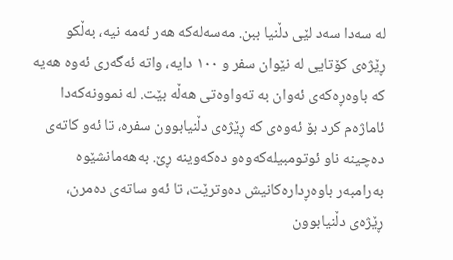لە سەدا سەد لێی دڵنیا ببن. مەسەلەکە هەر ئەمە نیە، بەڵکو ڕێژەی کۆتایی لە نێوان سفر و ١٠٠ دایە، واتە ئەگەری ئەوە هەیە کە باوەڕەکەی ئەوان بە تەواوەتی هەڵە بێت. لە نموونەکەدا ئاماژەم کرد بۆ ئەوەی کە ڕێژەی دڵنیابوون سفرە، تا ئەو کاتەی دەچینە ناو ئوتومبیلەکەوەو دەکەوینە ڕێ. بەهەمانشێوە بەرامبەر باوەڕدارەکانیش دەوترێت، تا ئەو ساتەی دەمرن، ڕێژەی دڵنیابوون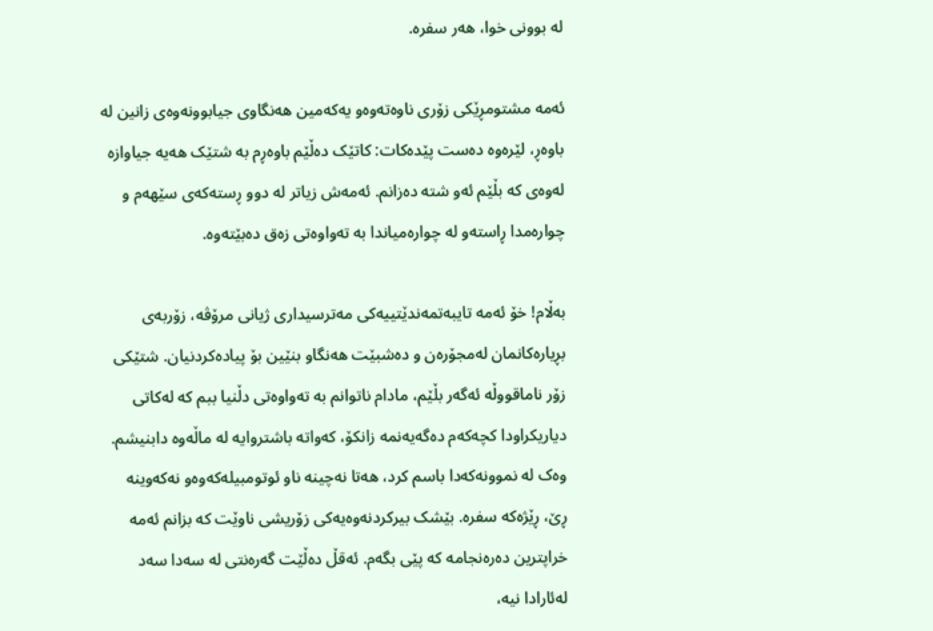لە بوونی خوا، هەر سفرە.

ئەمە مشتومڕێکی زۆری ناوەتەوەو یەکەمین هەنگاوی جیابوونەوەی زانین لە باوەڕ، لێرەوە دەست پێدەکات: کاتێک دەڵێم باوەڕم بە شتێک هەیە جیاوازە لەوەی کە بڵێم ئەو شتە دەزانم. ئەمەش زیاتر لە دوو ڕستەکەی سێهەم و چوارەمدا ڕاستەو لە چوارەمیاندا بە تەواوەتی زەق دەبێتەوە.

بەڵام! خۆ ئەمە تایبەتمەندێتییەکی مەترسیداری ژیانی مرۆڤە، زۆربەی بڕیارەکانمان لەمجۆرەن و دەشبێت هەنگاو بنێین بۆ پیادەکردنیان. شتێکی زۆر ناماقووڵە ئەگەر بڵێم، مادام ناتوانم بە تەواوەتی دڵنیا ببم کە لەکاتی دیاریکراودا کچەکەم دەگەیەنمە زانکۆ، کەواتە باشتروایە لە ماڵەوە دابنیشم. وەک لە نموونەکەدا باسم کرد، هەتا نەچینە ناو ئوتومبیلەکەوەو نەکەوینە ڕێ، ڕێژەکە سفرە. بێشک بیرکردنەوەیەکی زۆریشی ناوێت کە بزانم ئەمە خراپترین دەرەنجامە کە پێی بگەم. ئەقڵ دەڵێت گەرەنتی لە سەدا سەد لەئارادا نیە،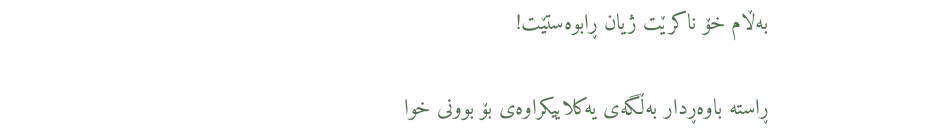بەڵام خۆ ناکرێت ژیان ڕابوەستێت!

ڕاستە باوەڕدار بەڵگەی یەکلاییکراوەی بۆ بوونی خوا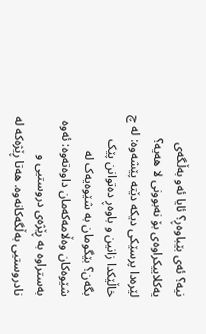نیە؟ ئەی بێباوەڕ؟ ئایا ئەو بەڵگەی یەکلاییکراوەی بۆ نەبوونی لا هەیە؟ لێرەدا پرسێكی دیکە دێتە پێشەوە: لە چ خاڵێکدا زانین و باوەڕ دەتوانن پێک بگەن؟ بێگومان بە شێوەیەک لە شێوەکان وەڵامەکەمان داوەتەوە: ئەوە بەستراوە بە ڕێژەی دروستیی و نادروستیی بەڵگەکانەوە. هەتا ڕێژەکە لە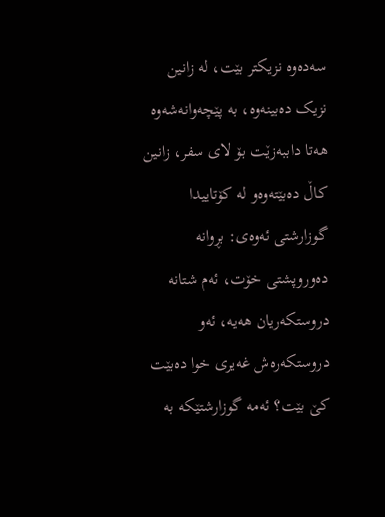سەدەوە نزیکتر بێت، لە زانین نزیک دەبینەوە، بە پێچەوانەشەوە هەتا داببەزێت بۆ لای سفر، زانین کاڵ دەبێتەوەو لە کۆتاییدا گوزارشتی ئەوەی: بڕوانە دەوروپشتی خۆت، ئەم شتانە دروستکەریان هەیە، ئەو دروستکەرەش غەیری خوا دەبێت کێ بێت؟ ئەمە گوزارشتێکە بە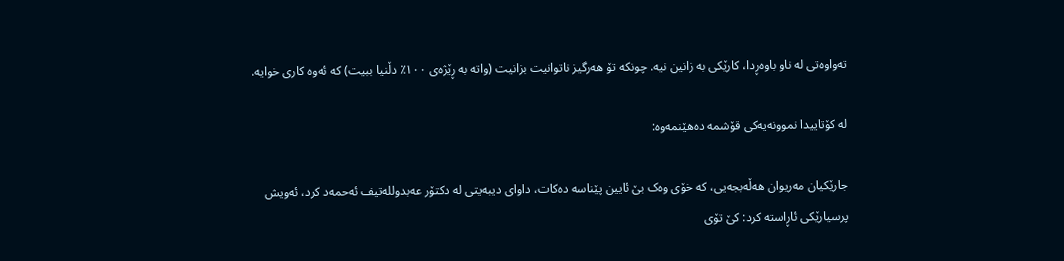تەواوەتی لە ناو باوەڕدا، کارێكی بە زانین نیە. چونکە تۆ هەرگیز ناتوانیت بزانیت (واتە بە ڕێژەی ١٠٠٪ دڵنیا ببیت) کە ئەوە کاری خوایە.

لە کۆتاییدا نموونەیەکی قۆشمە دەهێنمەوە:

جارێکیان مەریوان هەڵەبجەیی، کە خۆی وەک بێ ئایین پێناسە دەکات، داوای دیبەیتی لە دکتۆر عەبدوللەتیف ئەحمەد کرد، ئەویش پرسیارێکی ئاڕاستە کرد: کێ تۆی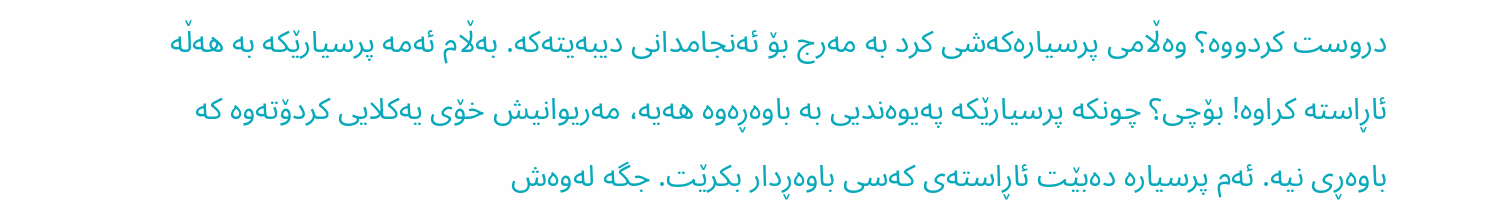دروست کردووە؟ وەڵامی پرسیارەکەشی کرد بە مەرج بۆ ئەنجامدانی دیبەیتەکە. بەڵام ئەمە پرسیارێکە بە هەڵە ئاڕاستە کراوە! بۆچی؟ چونکە پرسیارێکە پەیوەندیی بە باوەڕەوە هەیە، مەریوانیش خۆی یەکلایی کردۆتەوە کە باوەڕی نیە. ئەم پرسیارە دەبێت ئاڕاستەی کەسی باوەڕدار بکرێت. جگە لەوەش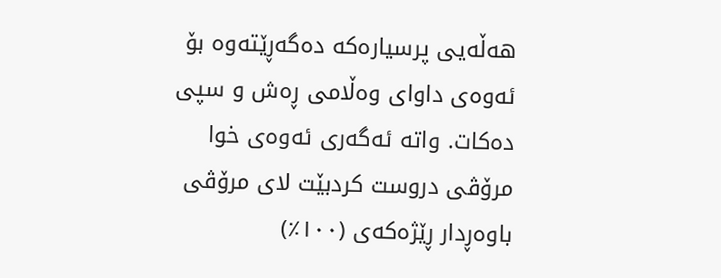هەڵەیی پرسیارەکە دەگەڕێتەوە بۆ ئەوەی داوای وەڵامی ڕەش و سپی دەکات. واتە ئەگەری ئەوەی خوا مرۆڤی دروست کردبێت لای مرۆڤی باوەڕدار ڕێژەکەی (١٠٠٪)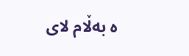ە بەڵام لای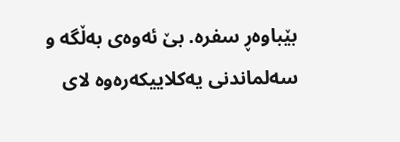بێباوەڕ سفرە. بێ ئەوەی بەڵگە و سەلماندنی یەکلاییکەرەوە لای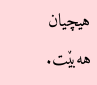هیچیان هەبێت.